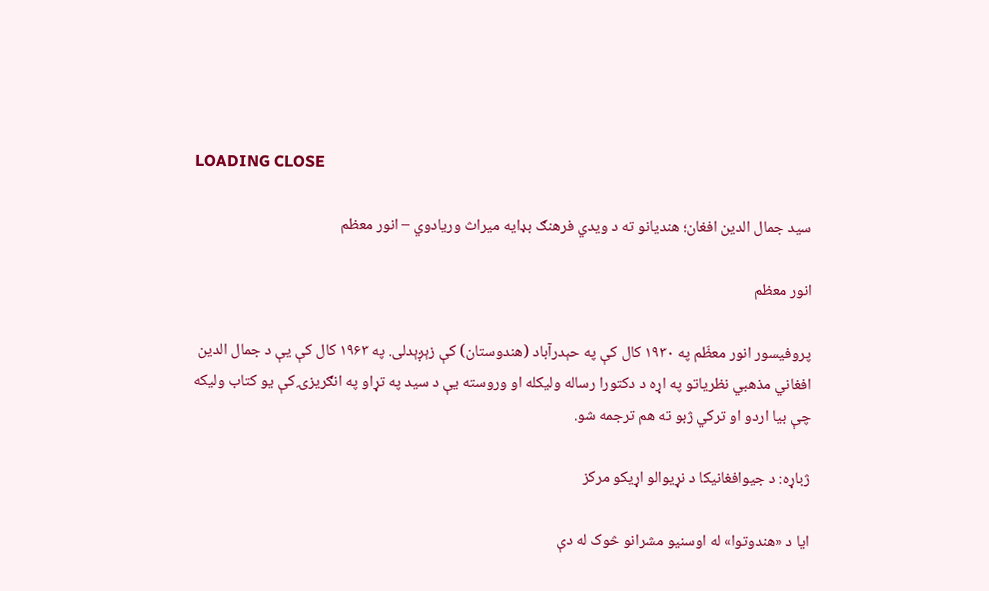LOADING CLOSE

سید جمال الدین افغان؛ هندیانو ته د ویدي فرهنګ بډایه میراث وریادوي – انور معظم

انور معظم

پروفیسور انور معظّم په ۱۹۳۰ کال کې په حېدرآباد (هندوستان) کې زېږېدلی. په ۱۹۶۳ کال کې یې د جمال الدین افغاني مذهبي نظریاتو په اړه د دکتورا رساله ولیکله او وروسته یې د سید په تړاو په انګریزۍ کې یو کتاب ولیکه چې بیا اردو او ترکي ژبو ته هم ترجمه شو.

ژباړه: د جیوافغانیکا د نړیوالو اړیکو مرکز

ایا د «هندوتوا» له اوسنیو مشرانو څوک له دې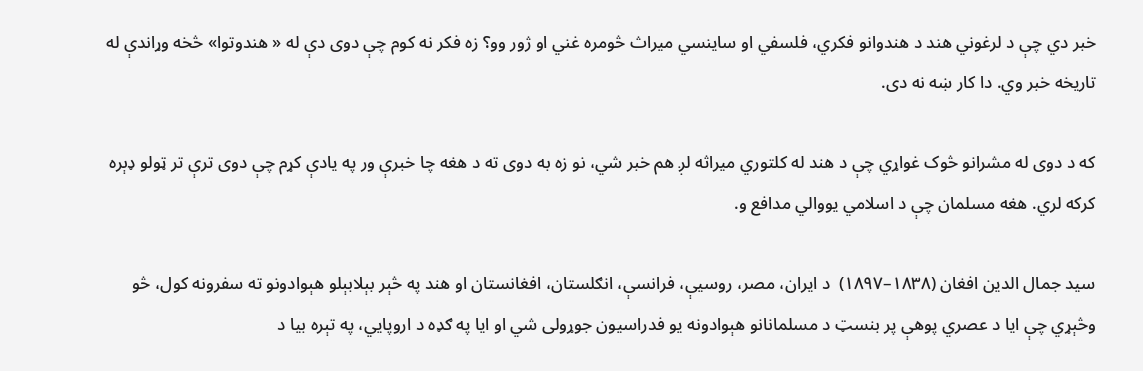خبر دي چې د لرغوني هند د هندوانو فکري، فلسفي او ساینسي میراث څومره غني او ژور وو؟ زه فکر نه کوم چې دوی دې له « هندوتوا» څخه وړاندې له تاریخه خبر وي. دا کار ښه نه دی.

که د دوی له مشرانو څوک غواړي چې د هند له کلتوري میراثه لږ هم خبر شي، نو زه به دوی ته د هغه چا خبرې ور په یادې کړم چې دوی ترې تر ټولو ډېره کرکه لري. هغه مسلمان چې د اسلامي یووالي مدافع و.

سيد جمال الدین افغان (۱۸۳۸–۱۸۹۷)  د ایران، مصر، روسیې، فرانسې، انګلستان، افغانستان او هند په څېر بېلابېلو هېوادونو ته سفرونه کول، څو وڅېړي چې ایا د عصري پوهې پر بنسټ د مسلمانانو هېوادونه یو فدراسیون جوړولی شي او ایا په ګډه د اروپايي، په تېره بیا د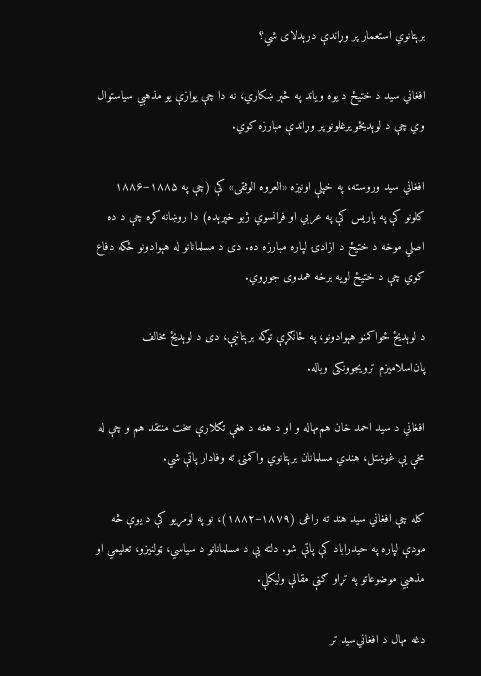برېتانوي استعمار پر وړاندې درېدلای شي؟

افغاني سید د ختیځ د یوه ویاند په څېر ښکاري، نه دا چې یوازې یو مذهبي سیاستوال وي چې د لوېدیځو یرغلونو پر وړاندې مبارزه کوي.

افغاني سید وروسته، په خپلې اونیزه «العروه الوثقى» کې (چې په ۱۸۸۵–۱۸۸۶ کلونو کې په پاریس کې په عربي او فرانسوي ژبو خپرېده) دا روښانه کړه چې د ده اصلي موخه د ختیځ د ازادۍ لپاره مبارزه ده. دی د مسلمانانو له هېوادونو ځکه دفاع کوي چې د ختیځ لویه برخه همدوی جوړوي.

د لوېدیځ ځواکمنو هېوادونو، په ځانګړې توګه برېتانیې، دی د لوېدیځ مخالف پان‌اسلامیزم ترویجوونکی وباله.

افغاني د سید احمد خان هم‌مهاله و او د هغه د هغې تګلارې سخت منتقد هم و چې له مخې یې غوښتل، هندي مسلمانان برېتانوي واکمنۍ ته وفادار پاتې شي.

کله چې افغاني سید هند ته راغی (۱۸۷۹–۱۸۸۲)، نو په لومړیو کې د یوې څه مودې لپاره په حیدراباد کې پاتې شو. دلته یې د مسلمانانو د سیاسي، ټولنیزو، تعلیمي او مذهبي موضوعاتو په تړاو ګڼې مقالې ولیکلې.

دغه مهال د افغاني‌سید تر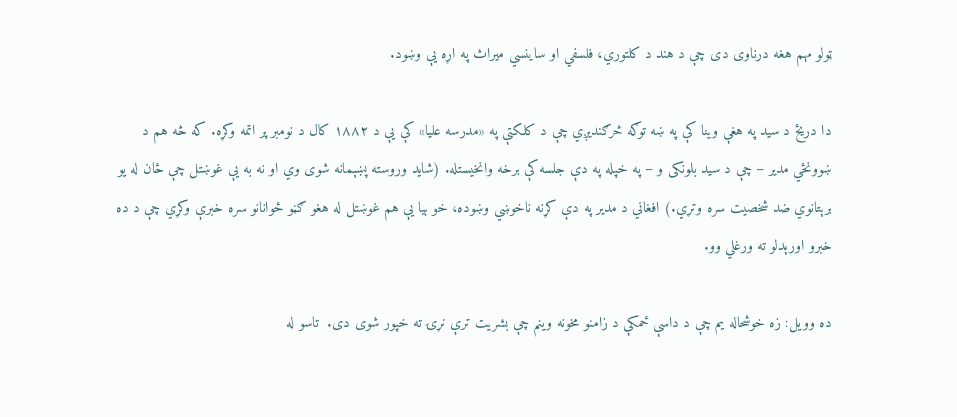ټولو مهم هغه درناوی دی چې د هند د کلتوري، فلسفي او ساینسي میراث په اړه یې وښود.

دا دریځ د سید په هغې وینا کې په ښه توګه څرګندیږي چې د کلکتې په «مدرسه علیا» کې یې د ۱۸۸۲ کال د نومبر پر اتمه وکړه. که څه هم د ښوونځي مدیر – چې د سید بلونکی و – په خپله په دې جلسه کې برخه وانخیستله. (شاید وروسته پښېمانه شوی وي او نه به یې غوښتل چې ځان له یو برېتانوي ضد شخصیت سره وتړي.) افغاني د مدیر په دې کړنه ناخوښي وښوده، خو بیا یې هم غوښتل له هغو ګڼو ځوانانو سره خبرې وکړي چې د ده خبرو اورېدلو ته ورغلي وو.

ده وویل: زه خوشحاله یم چې د داسې ځمکې د زامنو مخونه وینم چې بشریت ترې نړۍ ته خپور شوی دی.  تاسو له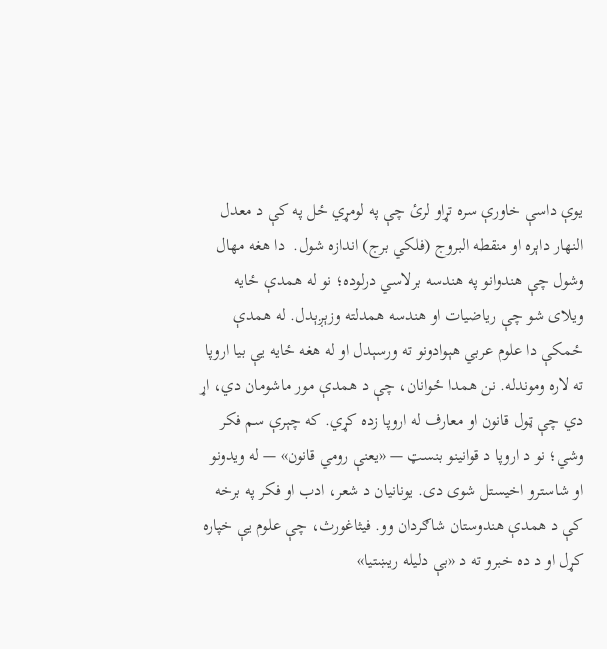یوې داسې خاورې سره تړاو لرئ چې په لومړي ځل په کې د معدل النهار داېره او منقطه البروج (فلکي برج) اندازه شول.  دا هغه مهال وشول چې هندوانو په هندسه برلاسي درلوده؛ نو له همدې ځایه ویلای شو چې ریاضیات او هندسه همدلته وزېږېدل. له همدې ځمکې دا علوم عربي هېوادونو ته ورسېدل او له هغه ځایه یې بیا اروپا ته لاره وموندله. نن همدا ځوانان، چې د همدې مور ماشومان دي، اړ دي چې ټول قانون او معارف له اروپا زده کړي. که چېرې سم فکر وشي؛ نو د اروپا د قوانینو بنسټ — «یعنې رومي قانون» — له ویدونو او شاسترو اخیستل شوی دی. یونانیان د شعر، ادب او فکر په برخه کې د همدې هندوستان شاګردان وو. فیثاغورث، چې علوم یې خپاره کړل او د ده خبرو ته د «بې دلیله ریښتیا»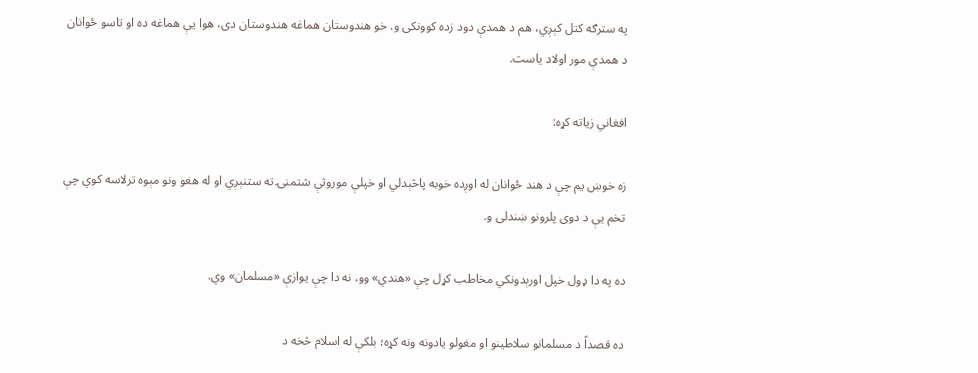په سترګه کتل کېږي، هم د همدې دود زده کوونکی و. خو هندوستان هماغه هندوستان دی، هوا یې هماغه ده او تاسو ځوانان د همدې مور اولاد یاست.

افغاني زیاته کړه:

زه خوښ یم چې د هند ځوانان له اوږده خوبه پاڅېدلي او خپلې موروثې شتمنۍ ته ستنېږي او له هغو ونو مېوه ترلاسه کوي چې تخم یې د دوی پلرونو ښندلی و.

ده په دا ډول خپل اورېدونکي مخاطب کړل چې «هندي» وو، نه دا چې یوازې «مسلمان» وي.

ده قصداً د مسلمانو سلاطینو او مغولو یادونه ونه کړه؛ بلکې له اسلام څخه د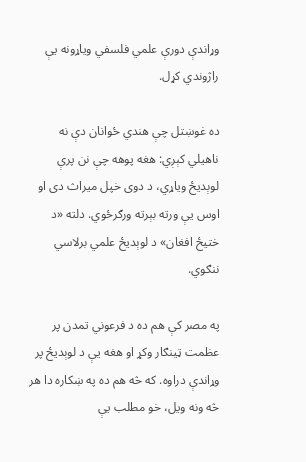وړاندې دورې علمي فلسفي ویاړونه یې راژوندي کړل.

ده غوښتل چې هندي ځوانان دې نه ناهیلي کېږي: هغه پوهه چې نن پرې لوېدیځ ویاړي، د دوی خپل میراث دی او اوس یې ورته بېرته ورګرځوي. دلته «د ختیځ افغان» د لوېدیځ علمي برلاسي ننګوي.

په مصر کې هم ده د فرعوني تمدن پر عظمت ټینګار وکړ او هغه یې د لوېدیځ پر وړاندې دراوه. که څه هم ده په ښکاره دا هر څه ونه ویل، خو مطلب یې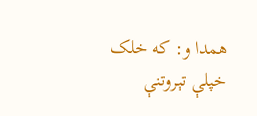همدا و: که خلک خپلې تېروتنې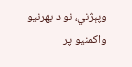وپېژني، نو د بهرنیو واکمنیو پر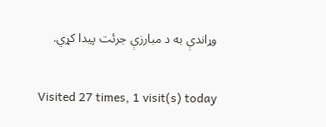وړاندې به د مبارزې جرئت پیدا کړي.

Visited 27 times, 1 visit(s) today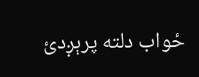ځواب دلته پرېږدئ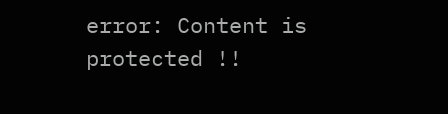error: Content is protected !!